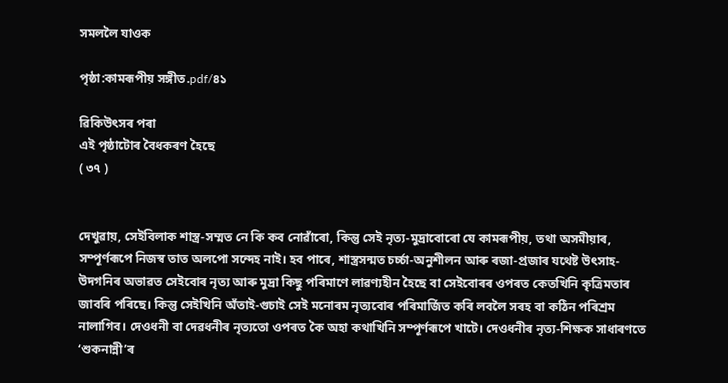সমললৈ যাওক

পৃষ্ঠা:কামৰূপীয় সঙ্গীত.pdf/৪১

ৱিকিউৎসৰ পৰা
এই পৃষ্ঠাটোৰ বৈধকৰণ হৈছে
( ৩৭ )


দেখুৱায়, সেইবিলাক শাস্ত্ৰ-সম্মত নে কি কব নোৱাঁৰো, কিন্তু সেই নৃত্য-মুদ্ৰাবোৰো যে কামৰূপীয়, তথা অসমীয়াৰ, সম্পূৰ্ণৰূপে নিজস্ব তাত অলপো সন্দেহ নাই। হব পাৰে, শাস্ত্ৰসন্মত চৰ্চ্চা-অনুশীলন আৰু ৰজা-প্ৰজাৰ যথেষ্ট উৎসাহ-উদগনিৰ অভাৱত সেইবোৰ নৃত্য আৰু মুদ্ৰা কিছু পৰিমাণে লাৱণ্যহীন হৈছে বা সেইবোৰৰ ওপৰত কেতখিনি কৃত্ৰিমতাৰ জাবৰি পৰিছে। কিন্তু সেইখিনি অঁতাই-গুচাই সেই মনোৰম নৃত্যবোৰ পৰিমাৰ্জিত কৰি লবলৈ সৰহ বা কঠিন পৰিশ্ৰম নালাগিব। দেওধনী বা দেৱধনীৰ নৃত্যতো ওপৰত কৈ অহা কথাখিনি সম্পূৰ্ণৰূপে খাটে। দেওধনীৰ নৃত্য-শিক্ষক সাধাৰণতে ‘শুকনান্নী’ৰ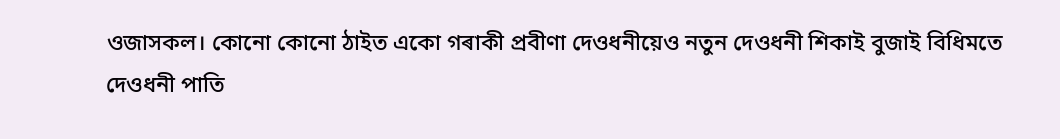ওজাসকল। কোনো কোনো ঠাইত একো গৰাকী প্ৰবীণা দেওধনীয়েও নতুন দেওধনী শিকাই বুজাই বিধিমতে দেওধনী পাতি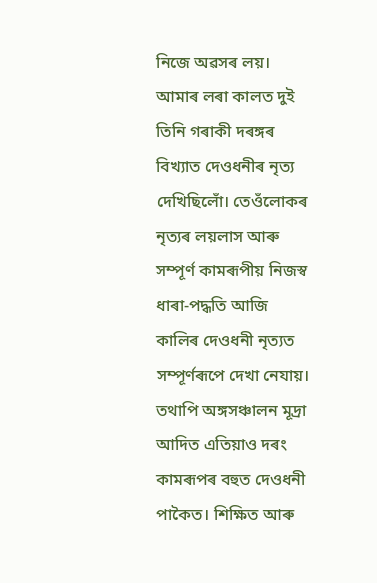নিজে অৱসৰ লয়। আমাৰ লৰা কালত দুই তিনি গৰাকী দৰঙ্গৰ বিখ্যাত দেওধনীৰ নৃত্য দেখিছিলোঁ। তেওঁলোকৰ নৃত্যৰ লয়লাস আৰু সম্পূৰ্ণ কামৰূপীয় নিজস্ব ধাৰা-পদ্ধতি আজি কালিৰ দেওধনী নৃত্যত সম্পূৰ্ণৰূপে দেখা নেযায়। তথাপি অঙ্গসঞ্চালন মূদ্ৰা আদিত এতিয়াও দৰং কামৰূপৰ বহুত দেওধনী পাকৈত। শিক্ষিত আৰু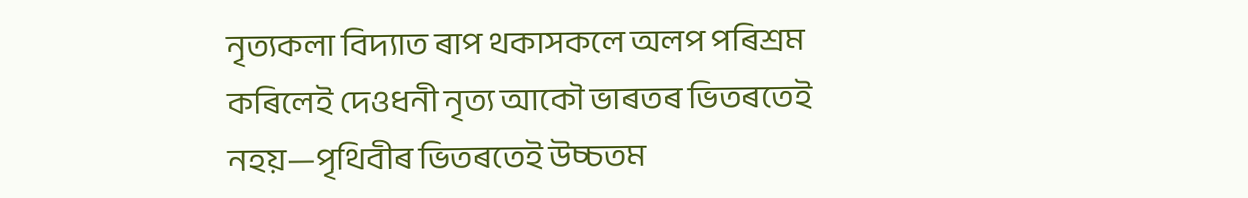নৃত্যকলা বিদ্যাত ৰাপ থকাসকলে অলপ পৰিশ্ৰম কৰিলেই দেওধনী নৃত্য আকৌ ভাৰতৰ ভিতৰতেই নহয়—পৃথিবীৰ ভিতৰতেই উচ্চতম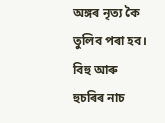অঙ্গৰ নৃত্য কৈ তুলিব পৰা হব। বিহু আৰু হুচৰিৰ নাচ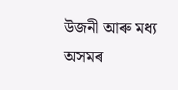উজনী আৰু মধ্য অসমৰ